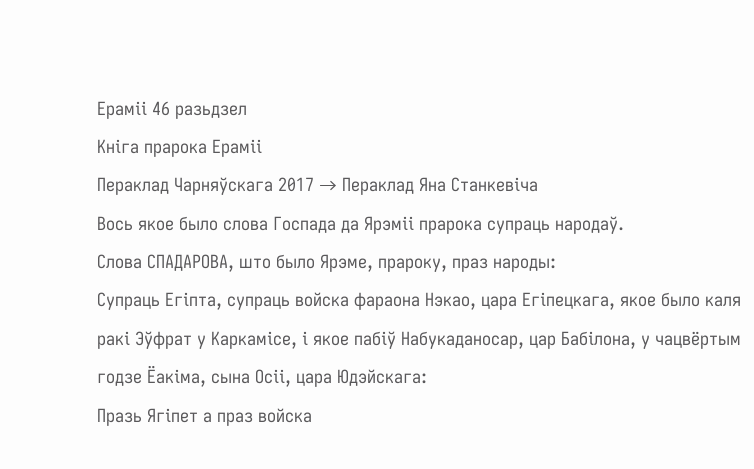Ераміі 46 разьдзел
Кніга прарока Ераміі
Пераклад Чарняўскага 2017 → Пераклад Яна Станкевіча
Вось якое было слова Госпада да Ярэміі прарока супраць народаў.
Слова СПАДАРОВА, што было Ярэме, прароку, праз народы:
Супраць Егіпта, супраць войска фараона Нэкао, цара Егіпецкага, якое было каля ракі Эўфрат у Каркамісе, і якое пабіў Набукаданосар, цар Бабілона, у чацвёртым годзе Ёакіма, сына Осіі, цара Юдэйскага:
Празь Ягіпет а праз войска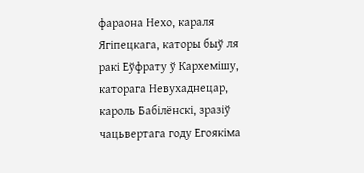фараона Нехо, караля Ягіпецкага, каторы быў ля ракі Еўфрату ў Кархемішу, каторага Невухаднецар, кароль Бабілёнскі, зразіў чацьвертага году Егоякіма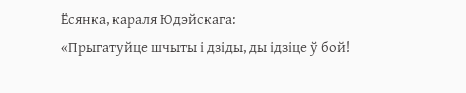Ёсянка, караля Юдэйскага:
«Прыгатуйце шчыты і дзіды, ды ідзіце ў бой!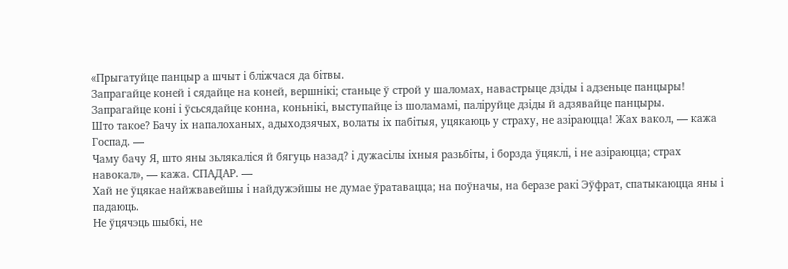«Прыгатуйце панцыр а шчыт і бліжчася да бітвы.
Запрагайце коней і сядайце на коней, вершнікі; станьце ў строй у шаломах, навастрыце дзіды і адзеньце панцыры!
Запрагайце коні і ўсьсядайце конна, коньнікі, выступайце із шоламамі, паліруйце дзіды й адзявайце панцыры.
Што такое? Бачу іх напалоханых, адыходзячых, волаты іх пабітыя, уцякаюць у страху, не азіраюцца! Жах вакол, — кажа Госпад. —
Чаму бачу Я, што яны зьлякаліся й бягуць назад? і дужасілы іхныя разьбіты, і борзда ўцяклі, і не азіраюцца; страх навокал», — кажа. СПАДАР. —
Хай не ўцякае найжвавейшы і найдужэйшы не думае ўратавацца; на поўначы, на беразе ракі Эўфрат, спатыкаюцца яны і падаюць.
Не ўцячэць шыбкі, не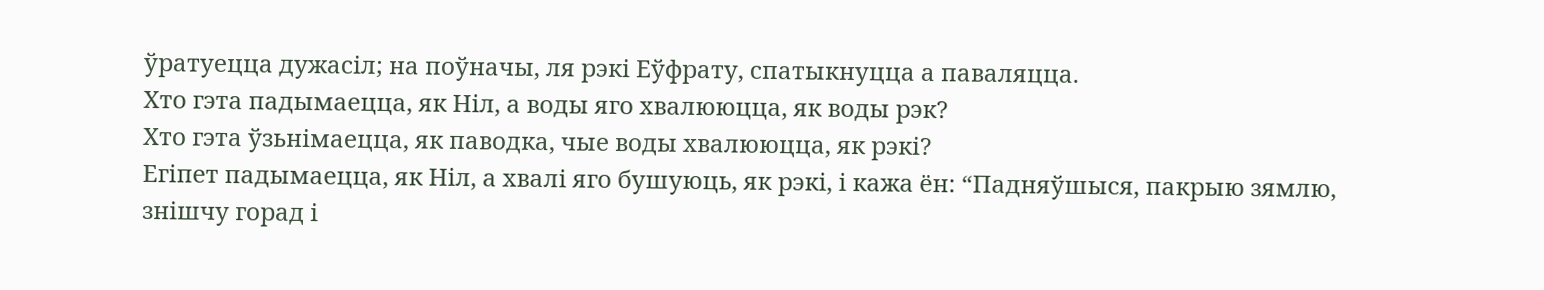ўратуецца дужасіл; на поўначы, ля рэкі Еўфрату, спатыкнуцца а паваляцца.
Хто гэта падымаецца, як Ніл, а воды яго хвалююцца, як воды рэк?
Хто гэта ўзьнімаецца, як паводка, чые воды хвалююцца, як рэкі?
Егіпет падымаецца, як Ніл, а хвалі яго бушуюць, як рэкі, і кажа ён: “Падняўшыся, пакрыю зямлю, знішчу горад і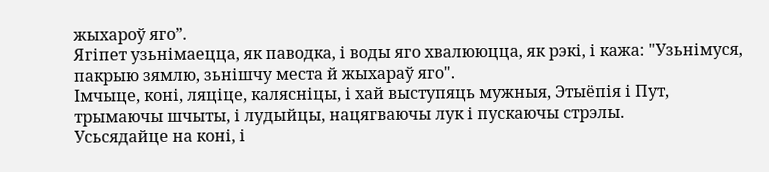жыхароў яго”.
Ягіпет узьнімаецца, як паводка, і воды яго хвалююцца, як рэкі, і кажа: "Узьнімуся, пакрыю зямлю, зьнішчу места й жыхараў яго".
Імчыце, коні, ляціце, калясніцы, і хай выступяць мужныя, Этыёпія і Пут, трымаючы шчыты, і лудыйцы, нацягваючы лук і пускаючы стрэлы.
Усьсядайце на коні, і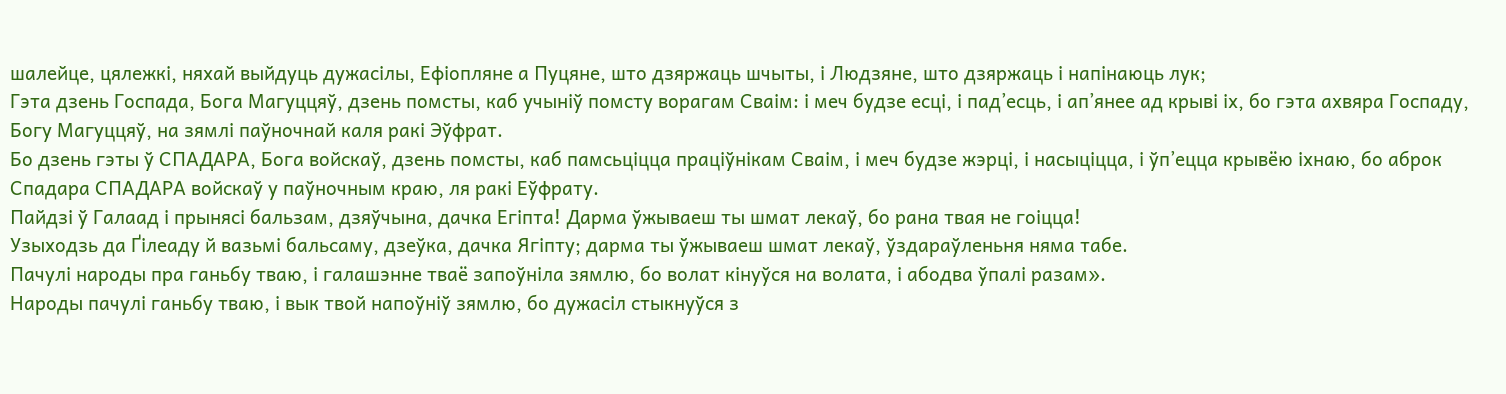шалейце, цялежкі, няхай выйдуць дужасілы, Ефіопляне а Пуцяне, што дзяржаць шчыты, і Людзяне, што дзяржаць і напінаюць лук;
Гэта дзень Госпада, Бога Магуццяў, дзень помсты, каб учыніў помсту ворагам Сваім: і меч будзе есці, і пад’есць, і ап’янее ад крыві іх, бо гэта ахвяра Госпаду, Богу Магуццяў, на зямлі паўночнай каля ракі Эўфрат.
Бо дзень гэты ў СПАДАРА, Бога войскаў, дзень помсты, каб памсьціцца праціўнікам Сваім, і меч будзе жэрці, і насыціцца, і ўп’ецца крывёю іхнаю, бо аброк Спадара СПАДАРА войскаў у паўночным краю, ля ракі Еўфрату.
Пайдзі ў Галаад і прынясі бальзам, дзяўчына, дачка Егіпта! Дарма ўжываеш ты шмат лекаў, бо рана твая не гоіцца!
Узыходзь да Ґілеаду й вазьмі бальсаму, дзеўка, дачка Ягіпту; дарма ты ўжываеш шмат лекаў, ўздараўленьня няма табе.
Пачулі народы пра ганьбу тваю, і галашэнне тваё запоўніла зямлю, бо волат кінуўся на волата, і абодва ўпалі разам».
Народы пачулі ганьбу тваю, і вык твой напоўніў зямлю, бо дужасіл стыкнуўся з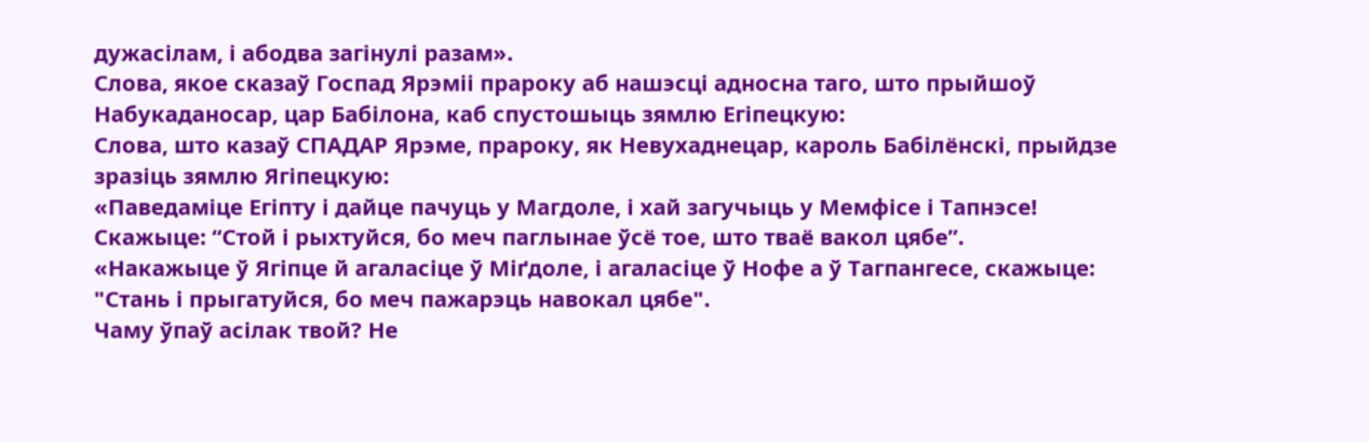дужасілам, і абодва загінулі разам».
Слова, якое сказаў Госпад Ярэміі прароку аб нашэсці адносна таго, што прыйшоў Набукаданосар, цар Бабілона, каб спустошыць зямлю Егіпецкую:
Слова, што казаў СПАДАР Ярэме, прароку, як Невухаднецар, кароль Бабілёнскі, прыйдзе зразіць зямлю Ягіпецкую:
«Паведаміце Егіпту і дайце пачуць у Магдоле, і хай загучыць у Мемфісе і Тапнэсе! Скажыце: “Стой і рыхтуйся, бо меч паглынае ўсё тое, што тваё вакол цябе”.
«Накажыце ў Ягіпце й агаласіце ў Міґдоле, і агаласіце ў Нофе а ў Тагпангесе, скажыце: "Стань і прыгатуйся, бо меч пажарэць навокал цябе".
Чаму ўпаў асілак твой? Не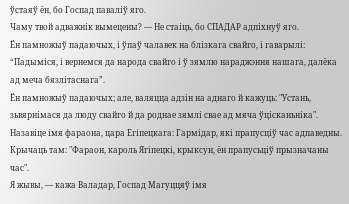ўстаяў ён, бо Госпад паваліў яго.
Чаму твой адважнік вымецены? — Не стаіць, бо СПАДАР адпіхнуў яго.
Ён памножыў падаючых, і ўпаў чалавек на блізкага свайго, і гаварылі: “Падыміся, і вернемся да народа свайго і ў зямлю нараджэння нашага, далёка ад меча бязлітаснага”.
Ён памножыў падаючых; але, валяцца адзін на аднаго й кажуць: "Устань, зьвярнімася да люду свайго й да роднае зямлі свае ад мяча ўцісканьніка".
Назавіце імя фараона, цара Егіпецкага: Гармідар, які прапусціў час адпаведны.
Крычаць там: "Фараон, кароль Ягіпецкі, крыксун, ён прапусьціў прызначаны час".
Я жывы, — кажа Валадар, Госпад Магуццяў імя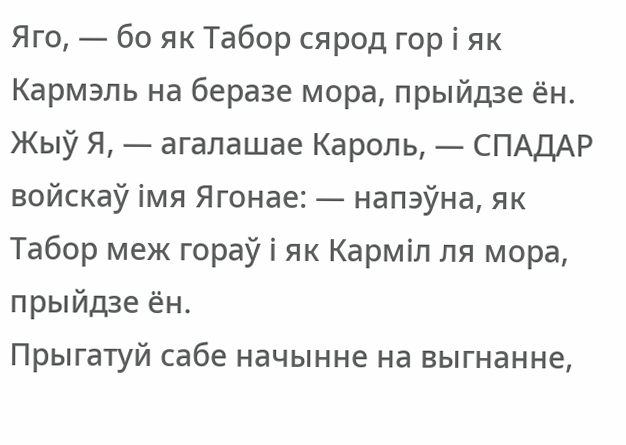Яго, — бо як Табор сярод гор і як Кармэль на беразе мора, прыйдзе ён.
Жыў Я, — агалашае Кароль, — СПАДАР войскаў імя Ягонае: — напэўна, як Табор меж гораў і як Карміл ля мора, прыйдзе ён.
Прыгатуй сабе начынне на выгнанне,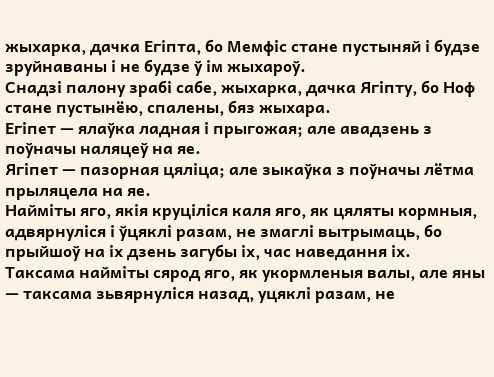жыхарка, дачка Егіпта, бо Мемфіс стане пустыняй і будзе зруйнаваны і не будзе ў ім жыхароў.
Снадзі палону зрабі сабе, жыхарка, дачка Ягіпту, бо Ноф стане пустынёю, спалены, бяз жыхара.
Егіпет — ялаўка ладная і прыгожая; але авадзень з поўначы наляцеў на яе.
Ягіпет — пазорная цяліца; але зыкаўка з поўначы лётма прыляцела на яе.
Найміты яго, якія круціліся каля яго, як цяляты кормныя, адвярнуліся і ўцяклі разам, не змаглі вытрымаць, бо прыйшоў на іх дзень загубы іх, час наведання іх.
Таксама найміты сярод яго, як укормленыя валы, але яны — таксама зьвярнуліся назад, уцяклі разам, не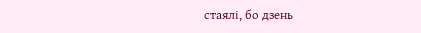стаялі, бо дзень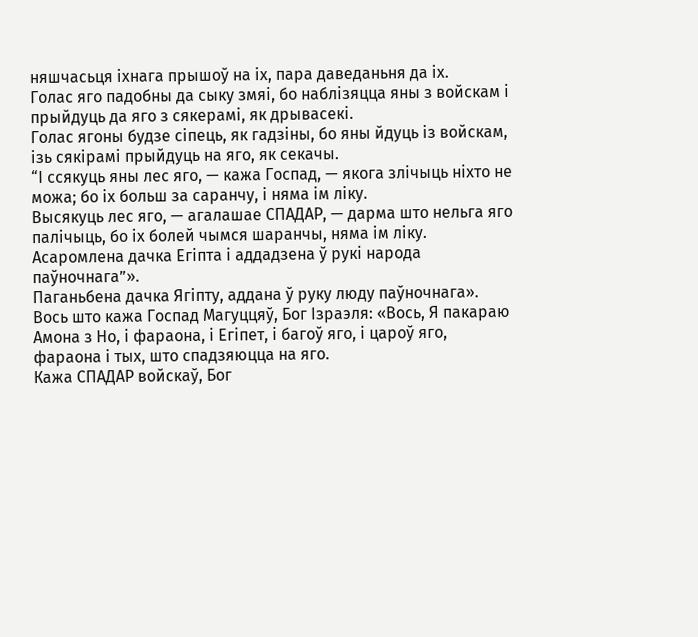няшчасьця іхнага прышоў на іх, пара даведаньня да іх.
Голас яго падобны да сыку змяі, бо наблізяцца яны з войскам і прыйдуць да яго з сякерамі, як дрывасекі.
Голас ягоны будзе сіпець, як гадзіны, бо яны йдуць із войскам, ізь сякірамі прыйдуць на яго, як секачы.
“І ссякуць яны лес яго, — кажа Госпад, — якога злічыць ніхто не можа; бо іх больш за саранчу, і няма ім ліку.
Высякуць лес яго, — агалашае СПАДАР, — дарма што нельга яго палічыць, бо іх болей чымся шаранчы, няма ім ліку.
Асаромлена дачка Егіпта і аддадзена ў рукі народа паўночнага”».
Паганьбена дачка Ягіпту, аддана ў руку люду паўночнага».
Вось што кажа Госпад Магуццяў, Бог Ізраэля: «Вось, Я пакараю Амона з Но, і фараона, і Егіпет, і багоў яго, і цароў яго, фараона і тых, што спадзяюцца на яго.
Кажа СПАДАР войскаў, Бог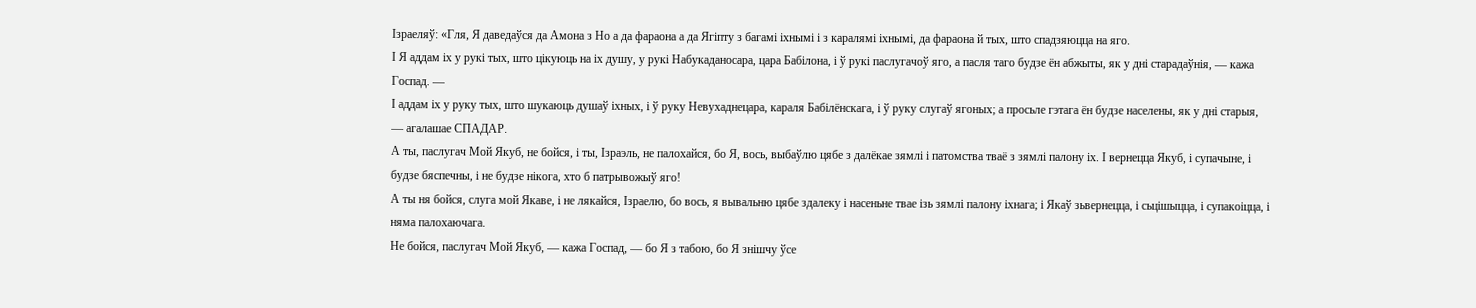Ізраеляў: «Гля, Я даведаўся да Амона з Но а да фараона а да Ягіпту з багамі іхнымі і з каралямі іхнымі, да фараона й тых, што спадзяюцца на яго.
І Я аддам іх у рукі тых, што цікуюць на іх душу, у рукі Набукаданосара, цара Бабілона, і ў рукі паслугачоў яго, а пасля таго будзе ён абжыты, як у дні старадаўнія, — кажа Госпад. —
І аддам іх у руку тых, што шукаюць душаў іхных, і ў руку Невухаднецара, караля Бабілёнскага, і ў руку слугаў ягоных; а просьле гэтага ён будзе населены, як у дні старыя, — агалашае СПАДАР.
А ты, паслугач Мой Якуб, не бойся, і ты, Ізраэль, не палохайся, бо Я, вось, выбаўлю цябе з далёкае зямлі і патомства тваё з зямлі палону іх. І вернецца Якуб, і супачыне, і будзе бяспечны, і не будзе нікога, хто б патрывожыў яго!
А ты ня бойся, слуга мой Якаве, і не лякайся, Ізраелю, бо вось, я вывальню цябе здалеку і насеньне твае ізь зямлі палону іхнага; і Якаў зьвернецца, і сьцішыцца, і супакоіцца, і няма палохаючага.
Не бойся, паслугач Мой Якуб, — кажа Госпад, — бо Я з табою, бо Я знішчу ўсе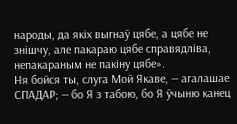народы, да якіх выгнаў цябе, а цябе не знішчу, але пакараю цябе справядліва, непакараным не пакіну цябе».
Ня бойся ты, слуга Мой Якаве, — агалашае СПАДАР; — бо Я з табою, бо Я ўчыню канец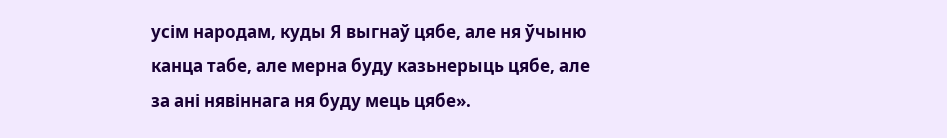усім народам, куды Я выгнаў цябе, але ня ўчыню канца табе, але мерна буду казьнерыць цябе, але за ані нявіннага ня буду мець цябе».